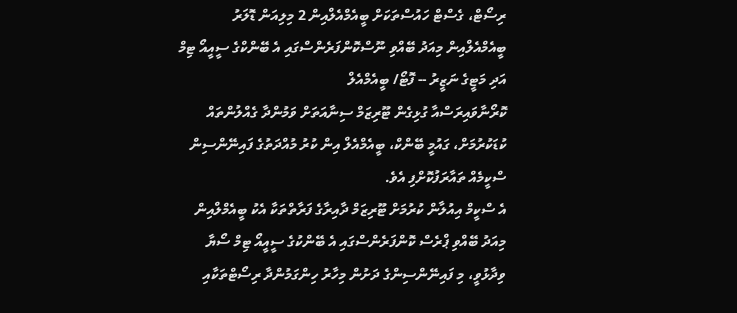ރިސޯޓް، ގެސްޓް ހައުސްތަކަށް ބީއެމްއެލްއިން 2 މިލިއަން ޑޮލަރު
ބީއެމްއެލްއިން މިއަދު ބޭއްވި ނޫސްކޮންފަރެންސްގައި އެ ބޭންކްގެ ސީއީއޯ ޓިމް އަދި މަޓީގެ ނަޒީރު -- ފޮޓޯ/ ބީއެމްއެލް
ކޮރޯނާވައިރަސްއާ ގުޅިގެން ޓޫރިޒަމް ސިނާއަތަށް ވަމުންދާ ގެއްލުންތައް ކުޑަކުރުމަށް، ގައުމީ ބޭންކް، ބީއެމްއެލް އިން ކުރު މުއްދަތުގެ ފައިނޭންސިން ސްކީމެއް ތައާރަފުކޮށްފި އެވެ.
އެ ސްކީމް އިއުލާން ކުރުމަށް ޓޫރިޒަމް ދާއިރާގެ ފަރާތްތަކާ އެކު ބީއެމްލްއިން މިއަދު ބޭއްވި ޕްރެސް ކޮންފަރެންސްގައި އެ ބޭންކުގެ ސީއީއޯ ޓިމް ސޯޔާ ވިދާޅުވީ، މި ފައިނޭންސިންގެ ދަށުން މިހާރު ހިންގަމުންދާ ރިސޯޓްތަކާއި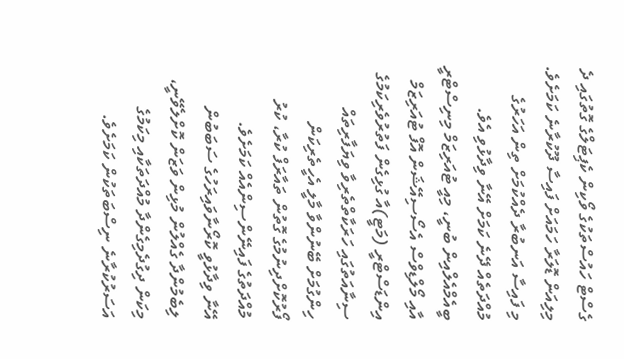ގެސްޓް ހައުސްތަކުގެ ވޯކިން ކެޕިޓަލްގެ ގޮތުގައި ދެ މިލިއަން ޑޮލަރާ ހަމައަށް ފައިސާ ދޫކުރާނެ ކަމަށެވެ. މި ފައިސާ އަނބުރާ ދެއްކުމަށް ތިން އަހަރުގެ މުއްދަތެއް ދޭނެ ކަމަށް އޭނާ ވިދާޅުވި އެވެ.
ބީއެމްއެލްއިން ބުނީ، މިއީ ޓުއަރިޒަމް މިނިސްޓްރީ އާއި މޯލްޑިވްސް އެސޯސިއޭޝަން އޮފް ޓުއަރިޒަމް އިންޑަސްޓްރީ (މަޓީ)އާ ގުޅިގެން ފަތުރުވެރިކަމުގެ ސިނާއަތުގައި ހަރަކާތްތެރިވާ ވިޔަފާރިތައް ހިންގުމަށް ބޭނުންވާ މާލީ އެހީތެރިކަން ފޯރުކޮށްދިނުމުގެ ގޮތުން ތައާރަފް ކުރާ، ކުރު މުއްދަތުގެ ފައިނޭންސިންއެއް ކަމަށެވެ.
އޭނާ ވިދާޅުވީ ކޮރޯނާވައިރަހުގެ ސަބަބުން ލިބެމުންދާ ގެއްލުން މުޅިން ވަޒަން ކޮށްލެވޭނީ، މިކަން ދިގުދެމިގެންދާ މުއްދަތަކާއި މިކަމުގެ އަސަރުކުރާނެ ނިސްބަތަކުން ކަމަށެވެ.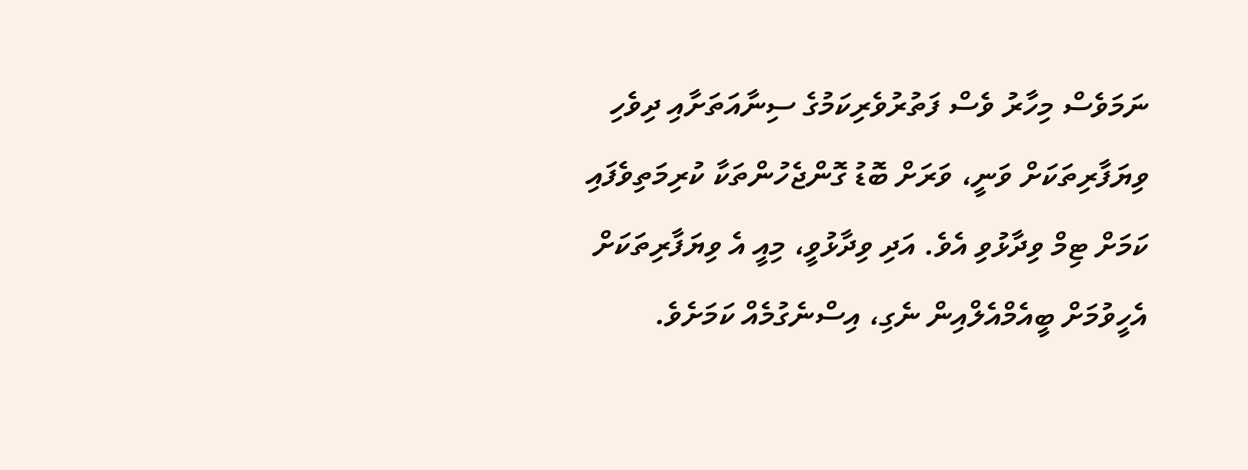ނަމަވެސް މިހާރު ވެސް ފަތުރުވެރިކަމުގެ ސިނާއަތަށާއި ދިވެހި ވިޔަފާރިތަކަށް ވަނީ، ވަރަށް ބޮޑު ގޮންޖެހުންތަކާ ކުރިމަތިވެފައި ކަމަށް ޓިމް ވިދާޅުވި އެވެ. އަދި ވިދާޅުވީ، މިއީ އެ ވިޔަފާރިތަކަށް އެހީވުމަށް ބީއެމްއެލްއިން ނެގި، އިސްނެގުމެއް ކަމަށެވެ.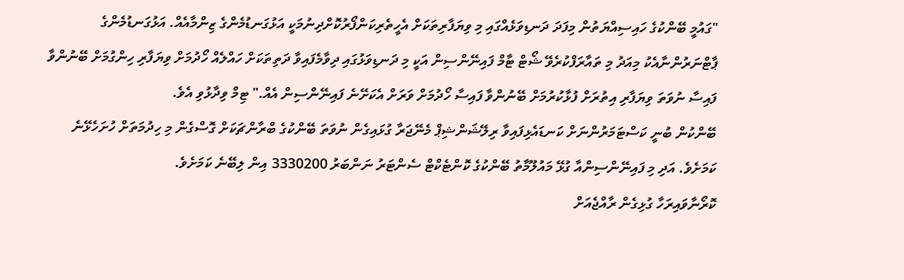"ގައުމީ ބޭންކުގެ ހައިސިއްޔަތުން މިފަދަ ދަނޑިވަޅެއްގައި މި ވިޔަފާރިތަކަށް އެހީތެރިކަންފޯރުކޮށްދިނުމަކީ އަޅުގަނޑުމެންގެ ޒިންމާއެއް. އަޅުގަނޑުމެންގެ ޕާޓްނަރުންނާއެކު މިއަދު މި ތައާރަފްކުރެވޭ ޝޯޓް ޓާމް ފައިނޭންސިން އަކީ މި ދަނޑިވަޅުގައި ދިވާމެފައިވާ ދަތިތަކަށް ހައްލެއް ހޯދުމަށް ވިޔަފާރި ހިންގުމަށް ބޭނުންވާ ފައިސާ ނުވަތަ ވިޔަފާރި އިތުރަށް ފުޅާކުރުމަށް ބޭނުންވާ ފައިސާ ހޯދުމަށް ވަރަށް އެކަށޭނެ ފައިނޭންސިން އެއް." ޓިމް ވިދާޅުވި އެވެ.
ބޭންކުން ބުނީ ކަސްޓަމަރުންނަށް ކަނޑައެޅިފައިވާ ރިލޭޝަންޝިޕް މެނޭޖަރާ ގުޅައިގެން ނުވަތަ ބޭންކުގެ ބްރާންޗަކަށް ގޮސްގެން މި ހިދުމަތަށް ހުށަހެޅޭނެ ކަމަށެވެ. އަދި މި ފައިނޭންސިންއާ ގުޅޭ މައުލޫމާތު ބޭންކުގެ ކޮންޓެކްޓް ސެންޓަރު ނަންބަރު 3330200 އިން ލިބޭނެ ކަމަށެވެ.
ކޮރޯނާވައިރަހާ ގުޅިގެން ރާއްޖެއަށް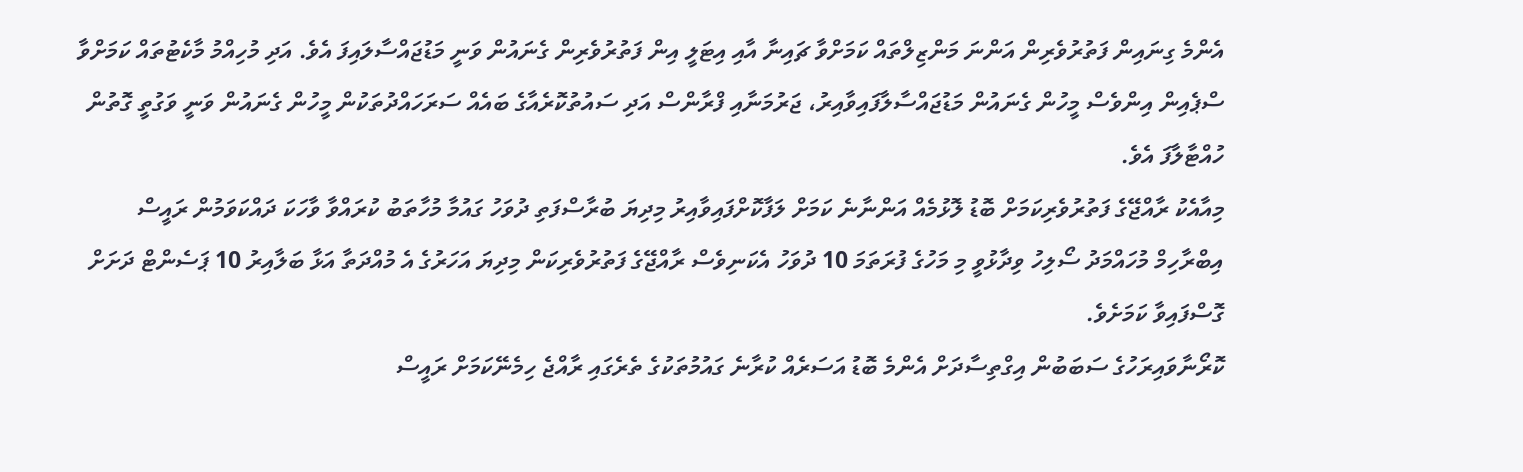އެންމެ ގިނައިން ފަތުރުވެރިން އަންނަ މަންޒިލްތައް ކަމަށްވާ ޗައިނާ އާއި އިޓަލީ އިން ފަތުރުވެރިން ގެނައުން ވަނީ މަޑުޖައްސާލައިފަ އެވެ. އަދި މުހިއްމު މާކެޓުތައް ކަމަށްވާ ސްޕެއިން އިންވެސް މީހުން ގެނައުން މަޑުޖައްސާލާފައިވާއިރު، ޖަރުމަނާއި ފްރާންސް އަދި ސައުތުކޮރެއާގެ ބައެއް ސަރަހައްދުތަކުން މީހުން ގެނައުން ވަނީ ވަގުތީ ގޮތުން ހުއްޓާލާފަ އެވެ.
މިއާއެކު ރާއްޖޭގެ ފަތުރުވެރިކަމަށް ބޮޑު ލޮޅުމެއް އަންނާނެ ކަމަށް ލަފާކޮށްފައިވާއިރު މިދިޔަ ބުރާސްފަތި ދުވަހު ގައުމާ މުހާތަބު ކުރައްވާ ވާހަކަ ދައްކަވަމުން ރައީސް އިބްރާހިމް މުހައްމަދު ސޯލިހު ވިދާޅުވީ މި މަހުގެ ފުރަތަމަ 10 ދުވަހު އެކަނިވެސް ރާއްޖޭގެ ފަތުރުވެރިކަން މިދިޔަ އަހަރުގެ އެ މުއްދަތާ އަޅާ ބަލާއިރު 10 ޕަސެންޓް ދަށަށް ގޮސްފައިވާ ކަމަށެވެ.
ކޮރޯނާވައިރަހުގެ ސަބަބުން އިގްތިސާދަށް އެންމެ ބޮޑު އަސަރެއް ކުރާނެ ގައުމުތަކުގެ ތެރެގައި ރާއްޖެ ހިމެނޭކަމަށް ރައީސް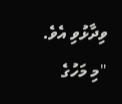ވިދާޅުވި އެވެ.
"މި މަހުގެ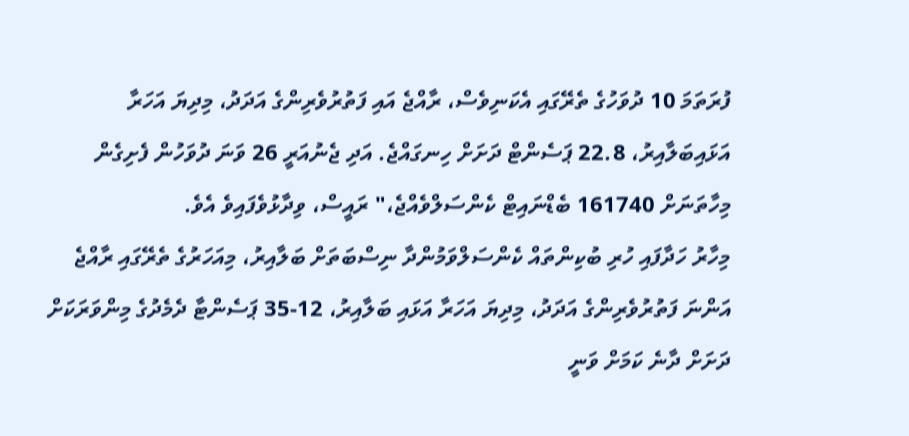ފުރަތަމަ 10 ދުވަހުގެ ތެރޭގައި އެކަނިވެސް، ރާއްޖެ އައި ފަތުރުވެރިންގެ އަދަދު، މިދިޔަ އަހަރާ އަޅައިބަލާއިރު، 22.8 ޕަސެންޓް ދަށަށް ހިނގައްޖެ. އަދި ޖެނުއަރީ 26 ވަނަ ދުވަހުން ފެށިގެން މިހާތަނަށް 161740 ބެޑްނައިޓް ކެންސަލްވެއްޖެ،" ރައީސް، ވިދާޅުވެފައިވެ އެވެ.
މިހާރު ހަދާފައި ހުރި ބުކިންތައް ކެންސަލްވަމުންދާ ނިސްބަތަށް ބަލާއިރު، މިއަހަރުގެ ތެރޭގައި ރާއްޖެ އަންނަ ފަތުރުވެރިންގެ އަދަދު، މިދިޔަ އަހަރާ އަޅައި ބަލާއިރު، 12-35 ޕަސެންޓާ ދެމެދުގެ މިންވަރަކަށް ދަށަށް ދާނެ ކަމަށް ވަނީ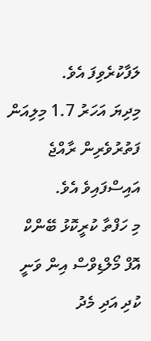ލަފާކުރެވިފަ އެވެ.
މިދިޔަ އަހަރު 1.7 މިލިއަން ފަތުރުވެރިން ރާއްޖެ އައިސްފައިވެ އެވެ.
މި ހަފްތާ ކުރީކޮޅު ބޭންކް އޮފް މޯލްޑިވްސް އިން ވަނީ ކުދި އަދި މެދު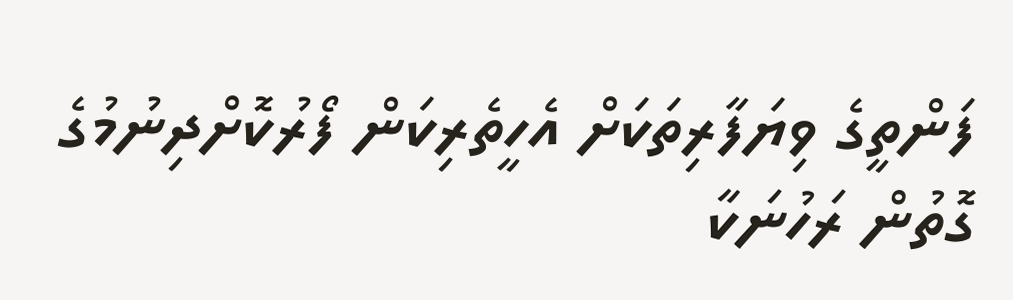ފަންތީގެ ވިޔަފާރިތަކަށް އެހީތެރިކަން ފޯރުކޮށްދިނުމުގެ ގޮތުން ރަހުނަކާ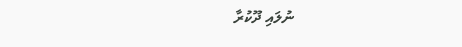ނުލައި ދޫކުރާ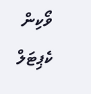ވޯކިން ކެޕިޓަލް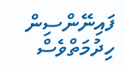ފައިނޭންސިން ހިދުމަތްވެސް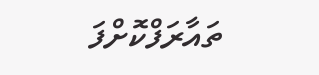ތައާރަފްކޮށްފަ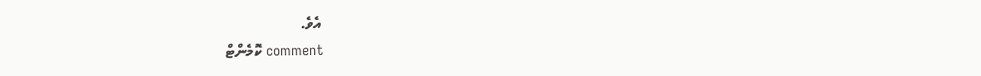އެވެ.
comment ކޮމެންޓް